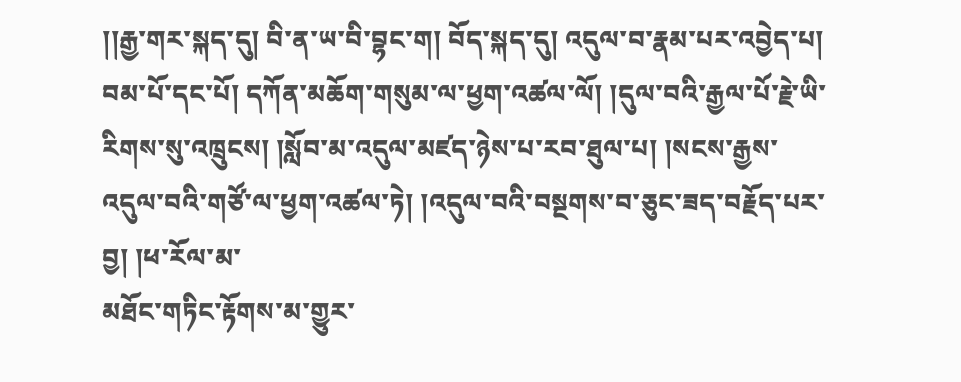།།རྒྱ་གར་སྐད་དུ། བི་ན་ཡ་བི་བྷང་ག། བོད་སྐད་དུ། འདུལ་བ་རྣམ་པར་འབྱེད་པ། བམ་པོ་དང་པོ། དཀོན་མཆོག་གསུམ་ལ་ཕྱག་འཚལ་ལོ། །དུལ་བའི་རྒྱལ་པོ་རྗེ་ཡི་རིགས་སུ་འཁྲུངས། །སློབ་མ་འདུལ་མཛད་ཉེས་པ་རབ་ཐུལ་པ། །སངས་རྒྱས་འདུལ་བའི་གཙོ་ལ་ཕྱག་འཚལ་ཏེ། །འདུལ་བའི་བསྔགས་བ་ཅུང་ཟད་བརྗོད་པར་བྱ། །ཕ་རོལ་མ་
མཐོང་གཏིང་རྟོགས་མ་གྱུར་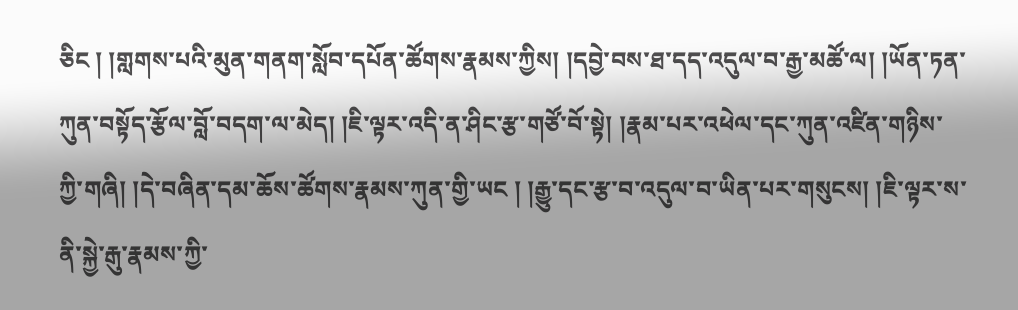ཅིང ། །གླགས་པའི་མུན་གནག་སློབ་དཔོན་ཚོགས་རྣམས་ཀྱིས། །དབྱེ་བས་ཐ་དད་འདུལ་བ་རྒྱ་མཚོ་ལ། །ཡོན་ཏན་ཀུན་བསྟོད་རྩོལ་བློ་བདག་ལ་མེད། །ཇི་ལྟར་འདི་ན་ཤིང་རྩ་གཙོ་བོ་སྟེ། །རྣམ་པར་འཕེལ་དང་ཀུན་འཛིན་གཉིས་ཀྱི་གཞི། །དེ་བཞིན་དམ་ཆོས་ཚོགས་རྣམས་ཀུན་གྱི་ཡང ། །རྒྱུ་དང་རྩ་བ་འདུལ་བ་ཡིན་པར་གསུངས། །ཇི་ལྟར་ས་ནི་སྐྱེ་རྒུ་རྣམས་ཀྱི་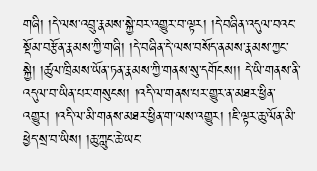གཞི། །དེ་ལས་འབྲུ་རྣམས་སྐྱེ་བར་འགྱུར་བ་ལྟར། །དེ་བཞིན་འདུལ་བའང་སྡོམ་བརྩོན་རྣམས་ཀྱི་གཞི། །དེ་བཞིན་དེ་ལས་བསོད་ནམས་རྣམས་ཀྱང་སྐྱེ། །ཚུལ་ཁྲིམས་ཡོན་ཏན་རྣམས་ཀྱི་གནས་སུ་དགོངས།། དེ་ཡི་གནས་ནི་འདུལ་བ་ཡིན་པར་གསུངས། །འདི་ལ་གནས་པར་གྱུར་ན་མཐར་ཕྱིན་འགྱུར། །འདི་ལ་མི་གནས་མཐར་ཕྱིན་ག་ལས་འགྱུར། །ཇི་ལྟར་ཆུ་ལོན་མི་ཕྱེད་སྲ་བ་ཡིས། །ཆུ་ཀླུང་ཆེ་ཡང་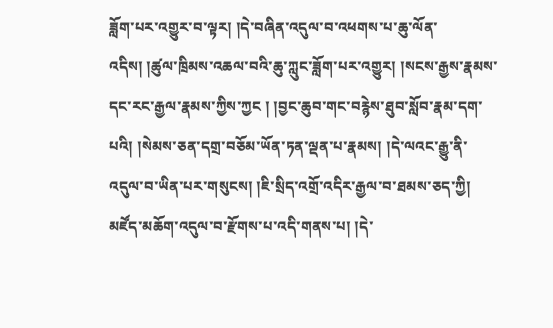ཟློག་པར་འགྱུར་བ་ལྟར། །དེ་བཞིན་འདུལ་བ་འཕགས་པ་ཆུ་ལོན་འདིས། །ཚུལ་ཁྲིམས་འཆལ་བའི་ཆུ་ཀླུང་ཟློག་པར་འགྱུར། །སངས་རྒྱས་རྣམས་དང་རང་རྒྱལ་རྣམས་ཀྱིས་ཀྱང ། །བྱང་ཆུབ་གང་བརྙེས་ཐུབ་སློབ་རྣམ་དག་པའི། །སེམས་ཅན་དགྲ་བཅོམ་ཡོན་ཏན་ལྡན་པ་རྣམས། །དེ་ལའང་རྒྱུ་ནི་འདུལ་བ་ཡིན་པར་གསུངས། །ཇི་སྲིད་འགྲོ་འདིར་རྒྱལ་བ་ཐམས་ཅད་ཀྱི། མཛོད་མཆོག་འདུལ་བ་རྫོགས་པ་འདི་གནས་པ། །དེ་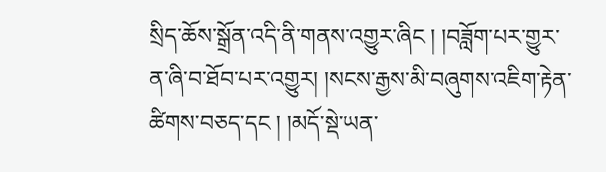སྲིད་ཆོས་སྒྲོན་འདི་ནི་གནས་འགྱུར་ཞིང ། །བཟློག་པར་གྱུར་ན་ཞི་བ་ཐོབ་པར་འགྱུར། །སངས་རྒྱས་མི་བཞུགས་འཇིག་རྟེན་ཚིགས་བཅད་དང ། །མདོ་སྡེ་ཡན་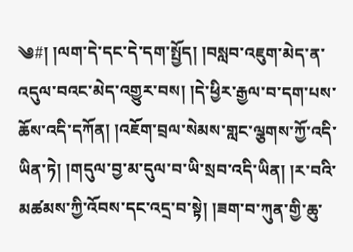༄#། །ལག་དེ་དང་དེ་དག་སྤྱོད། །བསླབ་འཇུག་མེད་ན་འདུལ་བའང་མེད་འགྱུར་བས། །དེ་ཕྱིར་རྒྱལ་བ་དག་པས་ཆོས་འདི་དཀོན། །འཇོག་བྲལ་སེམས་གླང་ལྕགས་ཀྱོ་འདི་ཡིན་ཏེ། །གདུལ་བྱ་མ་དུལ་བ་ཡི་སྲབ་འདི་ཡིན། །ར་བའི་མཚམས་ཀྱི་འོབས་དང་འདྲ་བ་སྟེ། །ཟག་བ་ཀུན་གྱི་ཆུ་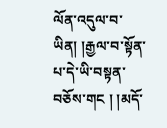ལོན་འདུལ་བ་ཡིན། །རྒྱལ་བ་སྟོན་པ་དེ་ཡི་བསྟན་བཅོས་གང ། །མདོ་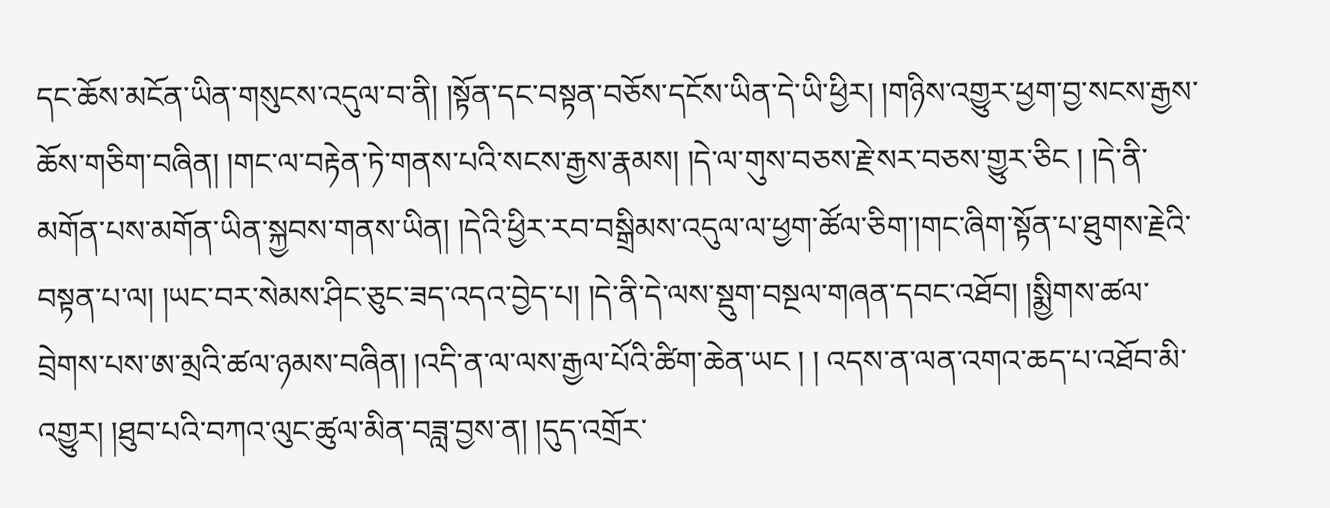དང་ཆོས་མངོན་ཡིན་གསུངས་འདུལ་བ་ནི། །སྟོན་དང་བསྟན་བཅོས་དངོས་ཡིན་དེ་ཡི་ཕྱིར། །གཉིས་འགྱུར་ཕྱག་བྱ་སངས་རྒྱས་ཆོས་གཅིག་བཞིན། །གང་ལ་བརྟེན་ཏེ་གནས་པའི་སངས་རྒྱས་རྣམས། །དེ་ལ་གུས་བཅས་རྗེ་སར་བཅས་གྱུར་ཅིང ། །དེ་ནི་མགོན་པས་མགོན་ཡིན་སྐྱབས་གནས་ཡིན། །དེའི་ཕྱིར་རབ་བསྒྲིམས་འདུལ་ལ་ཕྱག་ཚོལ་ཅིག་།གང་ཞིག་སྟོན་པ་ཐུགས་རྗེའི་བསྟན་པ་ལ། །ཡང་བར་སེམས་ཤིང་ཅུང་ཟད་འདའ་བྱེད་པ། །དེ་ནི་དེ་ལས་སྡུག་བསྔལ་གཞན་དབང་འཐོབ། །སྨྱིགས་ཚལ་བྲེགས་པས་ཨ་མྲའི་ཚལ་ཉམས་བཞིན། །འདི་ན་ལ་ལས་རྒྱལ་པོའི་ཚིག་ཆེན་ཡང ། ། འདས་ན་ལན་འགའ་ཆད་པ་འཐོབ་མི་འགྱུར། །ཐུབ་པའི་བཀའ་ལུང་ཚུལ་མིན་བཟླ་བྱས་ན། །དུད་འགྲོར་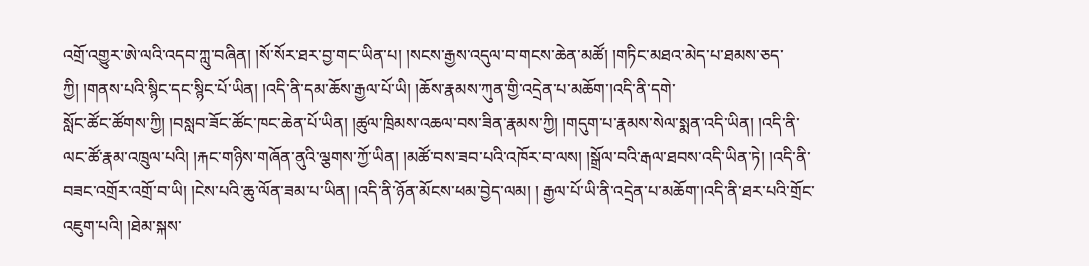འགྲོ་འགྱུར་ཨེ་ལའི་འདབ་ཀླུ་བཞིན། །སོ་སོར་ཐར་བྱ་གང་ཡིན་པ། །སངས་རྒྱས་འདུལ་བ་གངས་ཆེན་མཚོ། །གཏིང་མཐའ་མེད་པ་ཐམས་ཅད་ཀྱི། །གནས་པའི་སྙིང་དང་སྙིང་པོ་ཡིན། །འདི་ནི་དམ་ཆོས་རྒྱལ་པོ་ཡི། །ཆོས་རྣམས་ཀུན་གྱི་འདྲེན་པ་མཆོག་།འདི་ནི་དགེ་
སློང་ཚོང་ཚོགས་ཀྱི། །བསླབ་ཟོང་ཚོང་ཁང་ཆེན་པོ་ཡིན། །ཚུལ་ཁྲིམས་འཆལ་བས་ཟིན་རྣམས་ཀྱི། །གདུག་པ་རྣམས་སེལ་སྨན་འདི་ཡིན། །འདི་ནི་ལང་ཚོ་རྣམ་འཁྲུལ་པའི། །རྐང་གཉིས་གཞོན་ནུའི་ལྕགས་ཀྱོ་ཡིན། །མཚོ་བས་ཟབ་པའི་འཁོར་བ་ལས། །སྒྲོལ་བའི་རྒལ་ཐབས་འདི་ཡིན་ཏེ། །འདི་ནི་བཟང་འགྲོར་འགྲོ་བ་ཡི། །ངེས་པའི་ཆུ་ལོན་ཟམ་པ་ཡིན། །འདི་ནི་ཉོན་མོངས་ཕམ་བྱེད་ལམ། ། རྒྱལ་པོ་ཡི་ནི་འདྲེན་པ་མཆོག་།འདི་ནི་ཐར་པའི་གྲོང་འཇུག་པའི། །ཐེམ་སྐས་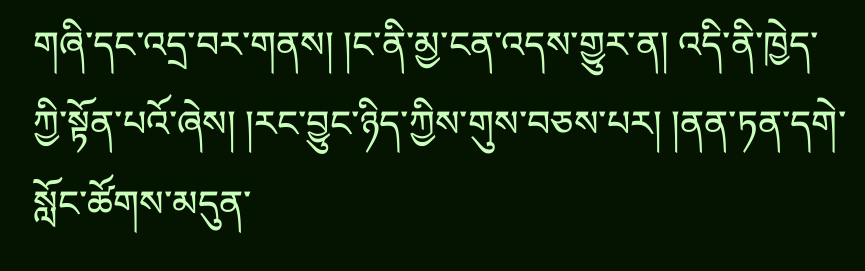གཞི་དང་འདྲ་བར་གནས། །ང་ནི་མྱ་ངན་འདས་གྱུར་ན། འདི་ནི་ཁྱེད་ཀྱི་སྟོན་པའོ་ཞེས། །རང་བྱུང་ཉིད་ཀྱིས་གུས་བཅས་པར། །ནན་ཏན་དགེ་སློང་ཚོགས་མདུན་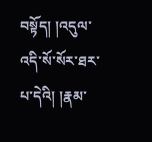བསྟོད། །འདུལ་འདི་སོ་སོར་ཐར་པ་དེའི། །རྣམ་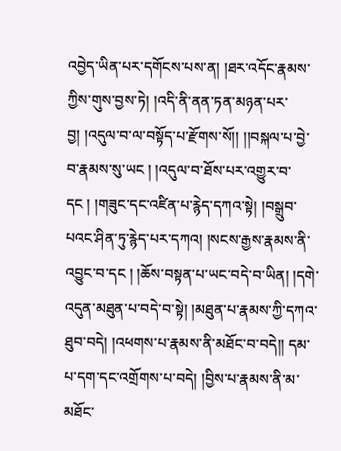འབྱེད་ཡིན་པར་དགོངས་པས་ན། །ཐར་འདོང་རྣམས་ཀྱིས་གུས་བྱས་ཏེ། །འདི་ནི་ནན་ཏན་མཉན་པར་བྱ། །འདུལ་བ་ལ་བསྟོད་པ་རྫོགས་སོ།། །།བསྐལ་པ་བྱེ་བ་རྣམས་སུ་ཡང ། །འདུལ་བ་ཐོས་པར་འགྱུར་བ་དང ། །གཟུང་དང་འཛིན་པ་རྙེད་དཀའ་སྟེ། །བསྒྲུབ་པའང་ཤིན་ཏུ་རྙེད་པར་དཀའ། །སངས་རྒྱས་རྣམས་ནི་འབྱུང་བ་དང ། །ཆོས་བསྟན་པ་ཡང་བདེ་བ་ཡིན། །དགེ་འདུན་མཐུན་པ་བདེ་བ་སྟེ། །མཐུན་པ་རྣམས་ཀྱི་དཀའ་ཐུབ་བདེ། །འཕགས་པ་རྣམས་ནི་མཐོང་བ་བདེ།། དམ་པ་དག་དང་འགྲོགས་པ་བདེ། །བྱིས་པ་རྣམས་ནི་མ་མཐོང་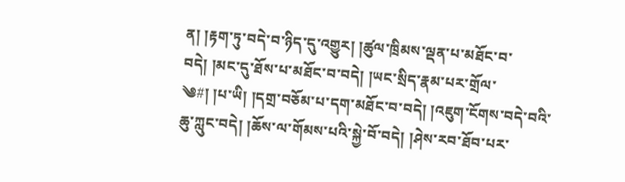ན། །རྟག་ཏུ་བདེ་བ་ཉིད་དུ་འགྱུར། །ཚུལ་ཁྲིམས་ལྡན་པ་མཐོང་བ་བདེ། །མང་དུ་ཐོས་པ་མཐོང་བ་བདེ། །ཡང་སྲིད་རྣམ་པར་གྲོལ་
༄#། །པ་ཡི། །དགྲ་བཅོམ་པ་དག་མཐོང་བ་བདེ། །འཇུག་ངོགས་བདེ་བའི་ཆུ་ཀླུང་བདེ། །ཆོས་ལ་གོམས་པའི་སྐྱེ་བོ་བདེ། །ཤེས་རབ་ཐོབ་པར་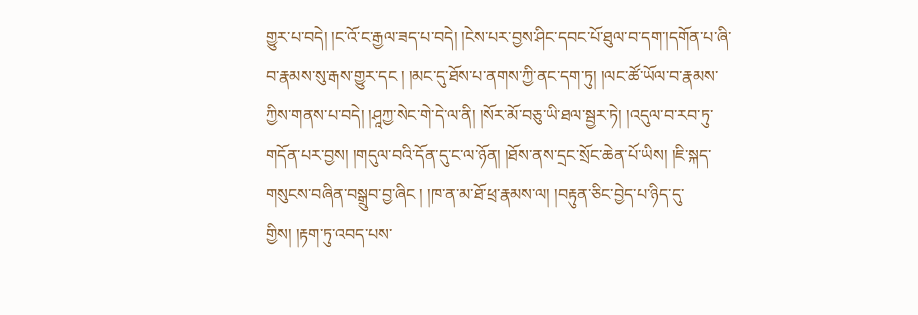གྱུར་པ་བདེ། །ང་འོ་ང་རྒྱལ་ཟད་པ་བདེ། །ངེས་པར་བྱས་ཤིང་དབང་པོ་ཐུལ་བ་དག་།དགོན་པ་ཞི་བ་རྣམས་སུ་རྒས་གྱུར་དང ། །མང་དུ་ཐོས་པ་ནགས་ཀྱི་ནང་དག་ཏུ། །ལང་ཚོ་ཡོལ་བ་རྣམས་ཀྱིས་གནས་པ་བདེ། །ཤཱཀྱ་སེང་གེ་དེ་ལ་ནི། །སོར་མོ་བཅུ་ཡི་ཐལ་སྦྱར་ཏེ། །འདུལ་བ་རབ་ཏུ་གདོན་པར་བྱས། །གདུལ་བའི་དོན་དུ་ང་ལ་ཉོན། །ཐོས་ནས་དྲང་སྲོང་ཆེན་པོ་ཡིས། །ཇི་སྐད་གསུངས་བཞིན་བསྒྲུབ་བྱ་ཞིང ། །ཁ་ན་མ་ཐོ་ཕྲ་རྣམས་ལ། །བརྟུན་ཅིང་བྱེད་པ་ཉིད་དུ་གྱིས། །རྟག་ཏུ་འབད་པས་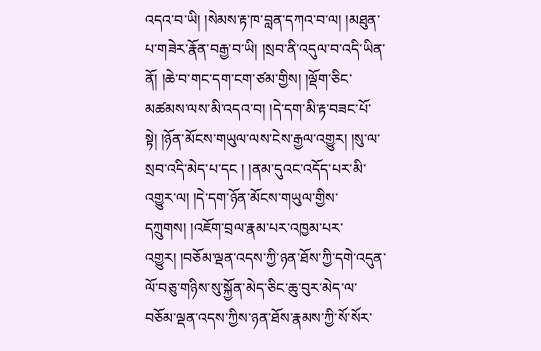འདའ་བ་ཡི། །སེམས་རྟ་ཁ་བླན་དཀའ་བ་ལ། །མཐུན་པ་གཟེར་རྣོན་བརྒྱ་བ་ཡི། །སྲབ་ནི་འདུལ་བ་འདི་ཡིན་ནོ། །ཆེ་བ་གང་དག་ངག་ཙམ་གྱིས། །ལྡོག་ཅིང་མཚམས་ལས་མི་འདའ་བ། །དེ་དག་མི་རྟ་བཟང་པོ་སྟེ། །ཉོན་མོངས་གཡུལ་ལས་ངེས་རྒྱལ་འགྱུར། །སུ་ལ་སྲབ་འདི་མེད་པ་དང ། །ནམ་དུའང་འདོད་པར་མི་འགྱུར་ལ། །དེ་དག་ཉོན་མོངས་གཡུལ་གྱིས་དཀྲུགས། །འཇོག་བྲལ་རྣམ་པར་འཁྱམ་པར་འགྱུར། །བཅོམ་ལྡན་འདས་ཀྱི་ཉན་ཐོས་ཀྱི་དགེ་འདུན་ལོ་བཅུ་གཉིས་སུ་སྐྱོན་མེད་ཅིང་ཆུ་བུར་མེད་ལ་བཅོམ་ལྡན་འདས་ཀྱིས་ཉན་ཐོས་རྣམས་ཀྱི་སོ་སོར་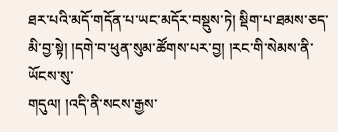ཐར་པའི་མདོ་གདོན་པ་ཡང་མདོར་བསྡུས་ཏེ། སྡིག་པ་ཐམས་ཅད་མི་བྱ་སྟེ། །དགེ་བ་ཕུན་སུམ་ཚོགས་པར་བྱ། །རང་གི་སེམས་ནི་ཡོངས་སུ་
གདུལ། །འདི་ནི་སངས་རྒྱས་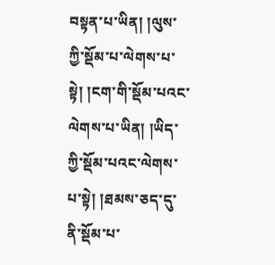བསྟན་པ་ཡིན། །ལུས་ཀྱི་སྡོམ་པ་ལེགས་པ་སྟེ། །ངག་གི་སྡོམ་པའང་ལེགས་པ་ཡིན། །ཡིད་ཀྱི་སྡོམ་པའང་ལེགས་པ་སྟེ། །ཐམས་ཅད་དུ་ནི་སྡོམ་པ་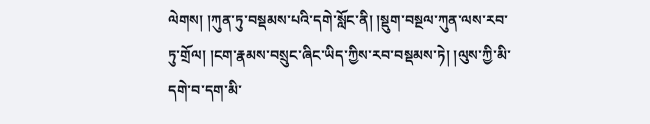ལེགས། །ཀུན་ཏུ་བསྡམས་པའི་དགེ་སློང་ནི། །སྡུག་བསྔལ་ཀུན་ལས་རབ་ཏུ་གྲོལ། །ངག་རྣམས་བསྲུང་ཞིང་ཡིད་ཀྱིས་རབ་བསྡམས་ཏེ། །ལུས་ཀྱི་མི་དགེ་བ་དག་མི་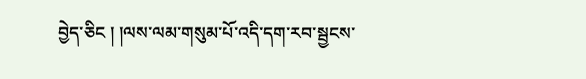བྱེད་ཅིང ། །ལས་ལམ་གསུམ་པོ་འདི་དག་རབ་སྦྱངས་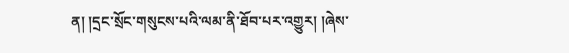ན། །དྲང་སྲོང་གསུངས་པའི་ལམ་ནི་ཐོབ་པར་འགྱུར། །ཞེས་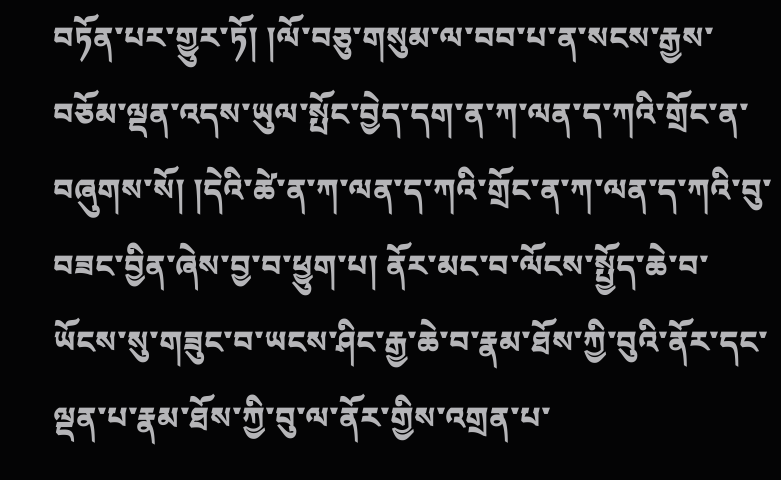བཏོན་པར་གྱུར་ཏོ། །ལོ་བཅུ་གསུམ་ལ་བབ་པ་ན་སངས་རྒྱས་བཅོམ་ལྡན་འདས་ཡུལ་སྤོང་བྱེད་དག་ན་ཀ་ལན་ད་ཀའི་གྲོང་ན་བཞུགས་སོ། །དེའི་ཚེ་ན་ཀ་ལན་ད་ཀའི་གྲོང་ན་ཀ་ལན་ད་ཀའི་བུ་བཟང་བྱིན་ཞེས་བྱ་བ་ཕྱུག་པ། ནོར་མང་བ་ལོངས་སྤྱོད་ཆེ་བ་ཡོངས་སུ་གཟུང་བ་ཡངས་ཤིང་རྒྱ་ཆེ་བ་རྣམ་ཐོས་ཀྱི་བུའི་ནོར་དང་ལྡན་པ་རྣམ་ཐོས་ཀྱི་བུ་ལ་ནོར་གྱིས་འགྲན་པ་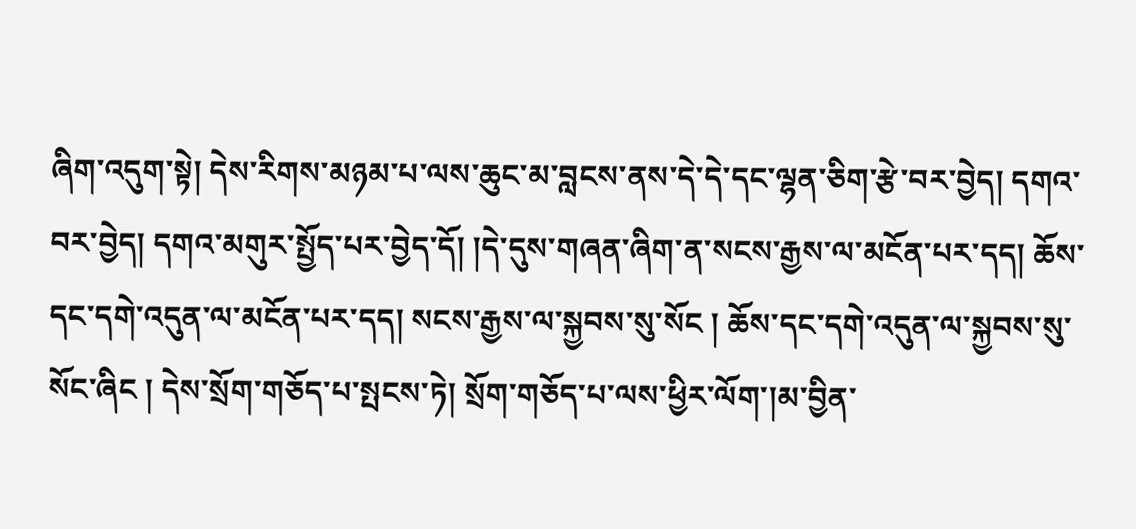ཞིག་འདུག་སྟེ། དེས་རིགས་མཉམ་པ་ལས་ཆུང་མ་བླངས་ནས་དེ་དེ་དང་ལྷན་ཅིག་རྩེ་བར་བྱེད། དགའ་བར་བྱེད། དགའ་མགུར་སྤྱོད་པར་བྱེད་དོ། །དེ་དུས་གཞན་ཞིག་ན་སངས་རྒྱས་ལ་མངོན་པར་དད། ཆོས་དང་དགེ་འདུན་ལ་མངོན་པར་དད། སངས་རྒྱས་ལ་སྐྱབས་སུ་སོང ། ཆོས་དང་དགེ་འདུན་ལ་སྐྱབས་སུ་སོང་ཞིང ། དེས་སྲོག་གཅོད་པ་སྤངས་ཏེ། སྲོག་གཅོད་པ་ལས་ཕྱིར་ལོག་།མ་བྱིན་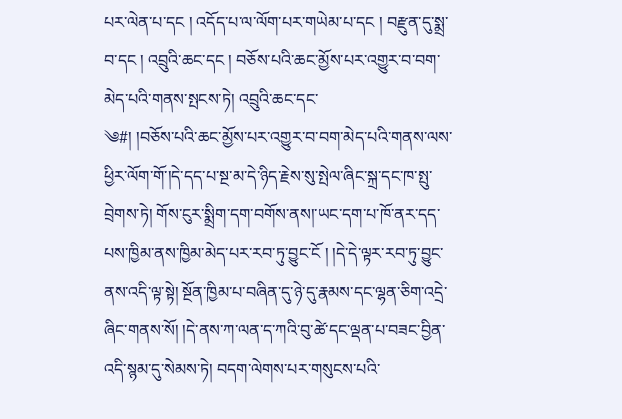པར་ལེན་པ་དང ། འདོད་པ་ལ་ལོག་པར་གཡེམ་པ་དང ། བརྫུན་དུ་སྨྲ་བ་དང ། འབྲུའི་ཆང་དང ། བཅོས་པའི་ཆང་མྱོས་པར་འགྱུར་བ་བག་མེད་པའི་གནས་སྤངས་ཏེ། འབྲུའི་ཆང་དང་
༄#། །བཅོས་པའི་ཆང་མྱོས་པར་འགྱུར་བ་བག་མེད་པའི་གནས་ལས་ཕྱིར་ལོག་གོ་།དེ་དད་པ་སྔ་མ་དེ་ཉིད་རྗེས་སུ་སྤེལ་ཞིང་སྐྲ་དང་ཁ་སྤུ་བྲེགས་ཏེ། གོས་ངུར་སྨྲིག་དག་བགོས་ནས།་ཡང་དག་པ་ཁོ་ནར་དད་པས་ཁྱིམ་ནས་ཁྱིམ་མེད་པར་རབ་ཏུ་བྱུང་ངོ ། །དེ་དེ་ལྟར་རབ་ཏུ་བྱུང་ནས་འདི་ལྟ་སྟེ། སྔོན་ཁྱིམ་པ་བཞིན་དུ་ཉེ་དུ་རྣམས་དང་ལྷན་ཅིག་འདྲེ་ཞིང་གནས་སོ། །དེ་ནས་ཀ་ལན་ད་ཀའི་བུ་ཚེ་དང་ལྡན་པ་བཟང་བྱིན་འདི་སྙམ་དུ་སེམས་ཏེ། བདག་ལེགས་པར་གསུངས་པའི་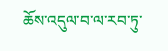ཆོས་འདུལ་བ་ལ་རབ་ཏུ་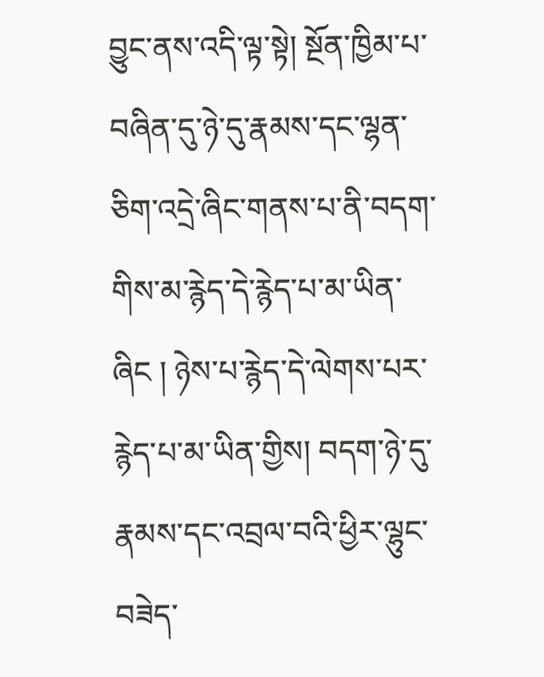བྱུང་ནས་འདི་ལྟ་སྟེ། སྔོན་ཁྱིམ་པ་བཞིན་དུ་ཉེ་དུ་རྣམས་དང་ལྷན་ཅིག་འདྲེ་ཞིང་གནས་པ་ནི་བདག་གིས་མ་རྙེད་དེ་རྙེད་པ་མ་ཡིན་ཞིང ། ཉེས་པ་རྙེད་དེ་ལེགས་པར་རྙེད་པ་མ་ཡིན་གྱིས། བདག་ཉེ་དུ་རྣམས་དང་འབྲལ་བའི་ཕྱིར་ལྷུང་བཟེད་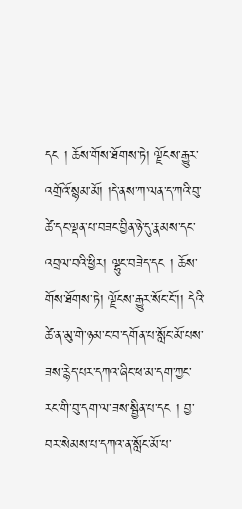དང ། ཆོས་གོས་ཐོགས་ཏེ། ལྗོངས་རྒྱུར་འགྲོའོ་སྙམ་མོ། །དེ་ནས་ཀ་ལན་ད་ཀའི་བུ་ཚེ་དང་ལྡན་པ་བཟང་བྱིན་ཉེ་དུ་རྣམས་དང་འབྲལ་བའི་ཕྱིར། ལྷུང་བཟེད་དང ། ཆོས་གོས་ཐོགས་ཏེ། ལྗོངས་རྒྱུར་སོང་ངོ་།། དེའི་ཚེ་ན་མུ་གེ་ཉམ་ང་བ་དགོན་པ་སློང་མོ་པས་ཟས་རྙེད་པར་དཀའ་ཞིང་ཕ་མ་དག་ཀྱང་རང་གི་བུ་དག་ལ་ཟས་སྦྱིན་པ་དང ། བྱ་བར་སེམས་པ་དཀའ་ན་སློང་མོ་པ་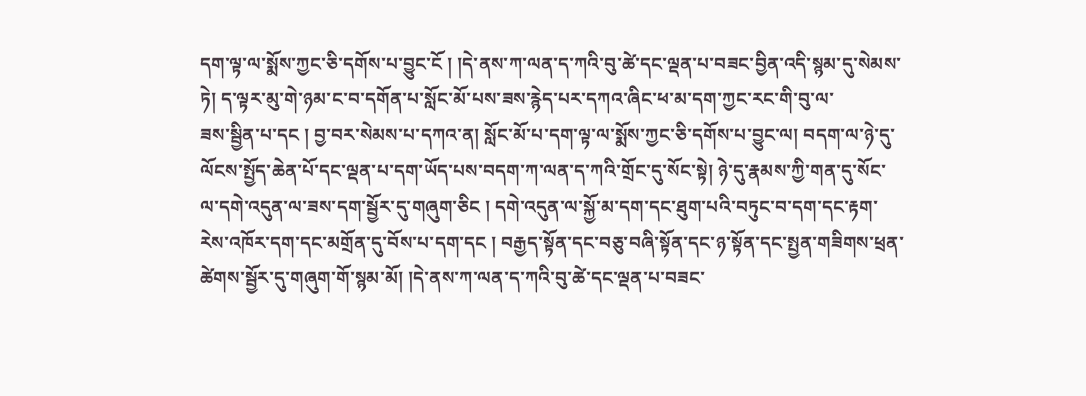དག་ལྟ་ལ་སྨོས་ཀྱང་ཅི་དགོས་པ་བྱུང་ངོ ། །དེ་ནས་ཀ་ལན་ད་ཀའི་བུ་ཚེ་དང་ལྡན་པ་བཟང་བྱིན་འདི་སྙམ་དུ་སེམས་ཏེ། ད་ལྟར་མུ་གེ་ཉམ་ང་བ་དགོན་པ་སློང་མོ་པས་ཟས་རྙེད་པར་དཀའ་ཞིང་ཕ་མ་དག་ཀྱང་རང་གི་བུ་ལ་
ཟས་སྦྱིན་པ་དང ། བྱ་བར་སེམས་པ་དཀའ་ན། སློང་མོ་པ་དག་ལྟ་ལ་སྨོས་ཀྱང་ཅི་དགོས་པ་བྱུང་ལ། བདག་ལ་ཉེ་དུ་ལོངས་སྤྱོད་ཆེན་པོ་དང་ལྡན་པ་དག་ཡོད་པས་བདག་ཀ་ལན་ད་ཀའི་གྲོང་དུ་སོང་སྟེ། ཉེ་དུ་རྣམས་ཀྱི་གན་དུ་སོང་ལ་དགེ་འདུན་ལ་ཟས་དག་སྦྱོར་དུ་གཞུག་ཅིང ། དགེ་འདུན་ལ་སྐྱོ་མ་དག་དང་ཐུག་པའི་བཏུང་བ་དག་དང་རྟག་རེས་འཁོར་དག་དང་མགྲོན་དུ་བོས་པ་དག་དང ། བརྒྱད་སྟོན་དང་བཅུ་བཞི་སྟོན་དང་ཉ་སྟོན་དང་སྤྱན་གཟིགས་ཕྲན་ཚེགས་སྦྱོར་དུ་གཞུག་གོ་སྙམ་མོ། །དེ་ནས་ཀ་ལན་ད་ཀའི་བུ་ཚེ་དང་ལྡན་པ་བཟང་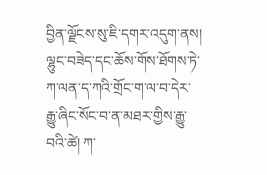བྱིན་ལྗོངས་སུ་ཇི་དགར་འདུག་ནས། ལྷུང་བཟེད་དང་ཆོས་གོས་ཐོགས་ཏེ་ཀ་ལན་ད་ཀའི་གྲོང་ག་ལ་བ་དེར་རྒྱུ་ཞིང་སོང་བ་ན་མཐར་གྱིས་རྒྱུ་བའི་ཚེ། ཀ་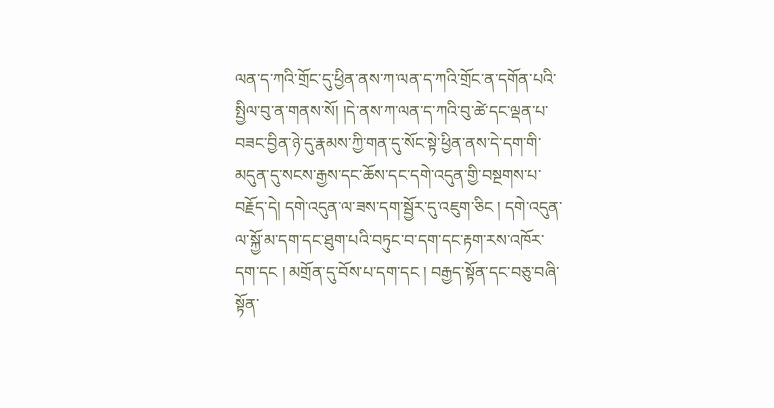ལན་ད་ཀའི་གྲོང་དུ་ཕྱིན་ནས་ཀ་ལན་ད་ཀའི་གྲོང་ན་དགོན་པའི་སྤྱིལ་བུ་ན་གནས་སོ། །དེ་ནས་ཀ་ལན་ད་ཀའི་བུ་ཚེ་དང་ལྡན་པ་བཟང་བྱིན་ཉེ་དུ་རྣམས་ཀྱི་གན་དུ་སོང་སྟེ་ཕྱིན་ནས་དེ་དག་གི་མདུན་དུ་སངས་རྒྱས་དང་ཆོས་དང་དགེ་འདུན་གྱི་བསྔགས་པ་བརྗོད་དེ། དགེ་འདུན་ལ་ཟས་དག་སྦྱོར་དུ་འཇུག་ཅིང ། དགེ་འདུན་ལ་སྐྱོ་མ་དག་དང་ཐུག་པའི་བཏུང་བ་དག་དང་རྟག་རས་འཁོར་དག་དང ། མགྲོན་དུ་བོས་པ་དག་དང ། བརྒྱད་སྟོན་དང་བཅུ་བཞི་སྟོན་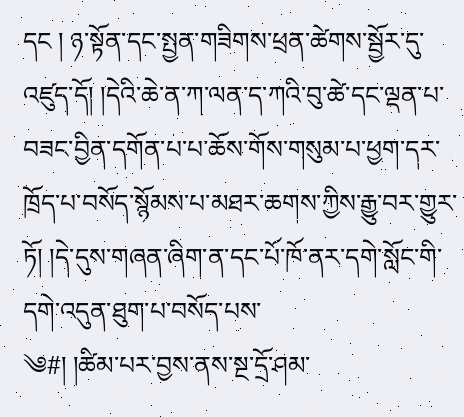དང ། ཉ་སྟོན་དང་སྤྱན་གཟིགས་ཕྲན་ཚེགས་སྦྱོར་དུ་འཛུད་དོ། །དེའི་ཆེ་ན་ཀ་ལན་ད་ཀའི་བུ་ཚེ་དང་ལྡན་པ་བཟང་བྱིན་དགོན་པ་པ་ཆོས་གོས་གསུམ་པ་ཕྱག་དར་ཁྲོད་པ་བསོད་སྙོམས་པ་མཐར་ཆགས་ཀྱིས་རྒྱུ་བར་གྱུར་ཏོ། །དེ་དུས་གཞན་ཞིག་ན་དང་པོ་ཁོ་ནར་དགེ་སློང་གི་དགེ་འདུན་ཐུག་པ་བསོད་པས་
༄#། །ཚིམ་པར་བྱས་ནས་སྔ་དྲོ་ཤམ་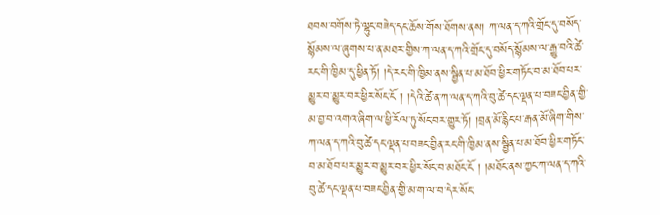ཐབས་བགོས་ཏེ་ལྷུང་བཟེད་དང་ཆོས་གོས་ཐོགས་ནས། ཀ་ལན་ད་ཀའི་གྲོང་དུ་བསོད་སྙོམས་ལ་ཞུགས་པ་ན་མཐར་གྱིས་ཀ་ལན་ད་ཀའི་གྲོང་དུ་བསོད་སྙོམས་ལ་རྒྱུ་བའི་ཚེ་རང་གི་ཁྱིམ་དུ་ཕྱིན་ཏོ། །དེ་རང་གི་ཁྱིམ་ནས་སྦྱིན་པ་མ་ཐོབ་ཕྱིར་གཏོང་བ་མ་ཐོབ་པར་མྱུར་བ་མྱུར་བར་ཕྱིར་སོང་ངོ ། །དེའི་ཚེ་ན་ཀ་ལན་ད་ཀའི་བུ་ཚེ་དང་ལྡན་པ་བཟང་བྱིན་གྱི་མ་བྱ་བ་འགའ་ཞིག་ལ་ཕྱི་རོལ་ཏུ་སོང་བར་གྱུར་ཏོ། །བྲན་མོ་རྙིང་པ་རྒན་མོ་ཞིག་གིས་ཀ་ལན་ད་ཀའི་བུ་ཚེ་དང་ལྡན་པ་བཟང་བྱིན་རང་གི་ཁྱིམ་ནས་སྦྱིན་པ་མ་ཐོབ་ཕྱིར་གཏོང་བ་མ་ཐོབ་པར་མྱུར་བ་མྱུར་བར་ཕྱིར་སོང་བ་མཐོང་ངོ ། །མཐོང་ནས་ཀྱང་ཀ་ལན་ད་ཀའི་བུ་ཚེ་དང་ལྡན་པ་བཟང་བྱིན་གྱི་མ་ག་ལ་བ་དེར་སོང་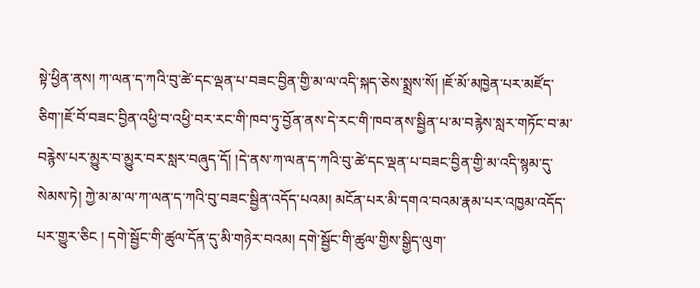སྟེ་ཕྱིན་ནས། ཀ་ལན་ད་ཀའི་བུ་ཚེ་དང་ལྡན་པ་བཟང་བྱིན་གྱི་མ་ལ་འདི་སྐད་ཅེས་སྨྲས་སོ། །ཇོ་མོ་མཁྱེན་པར་མཛོད་ཅིག་།ཇོ་བོ་བཟང་བྱིན་འཕྱི་བ་འཕྱི་བར་རང་གི་ཁབ་ཏུ་བྱོན་ནས་དེ་རང་གི་ཁབ་ནས་སྦྱིན་པ་མ་བརྙེས་སླར་གཏོང་བ་མ་བརྙེས་པར་མྱུར་བ་མྱུར་བར་སླར་བཞུད་དོ། །དེ་ནས་ཀ་ལན་ད་ཀའི་བུ་ཚེ་དང་ལྡན་པ་བཟང་བྱིན་གྱི་མ་འདི་སྙམ་དུ་སེམས་ཏེ། ཀྱེ་མ་མ་ལ་ཀ་ལན་ད་ཀའི་བུ་བཟང་སྦྱིན་འདོད་པའམ། མངོན་པར་མི་དགའ་བའམ་རྣམ་པར་འཁྱམ་འདོད་པར་གྱུར་ཅིང ། དགེ་སྦྱོང་གི་ཚུལ་དོན་དུ་མི་གཉེར་བའམ། དགེ་སྦྱོང་གི་ཚུལ་གྱིས་སྒྱིད་ལུག་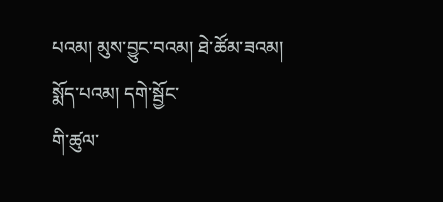པའམ། མུས་བྱུང་བའམ། ཐེ་ཚོམ་ཟའམ། སྨོད་པའམ། དགེ་སྦྱོང་
གི་ཚུལ་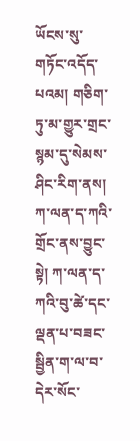ཡོངས་སུ་གཏོང་འདོད་པའམ། གཅིག་ཏུ་མ་གྱུར་གྲང་སྙམ་དུ་སེམས་ཤིང་རིག་ནས། ཀ་ལན་ད་ཀའི་གྲོང་ནས་བྱུང་སྟེ། ཀ་ལན་ད་ཀའི་བུ་ཚེ་དང་ལྡན་པ་བཟང་སྦྱིན་ག་ལ་བ་དེར་སོང་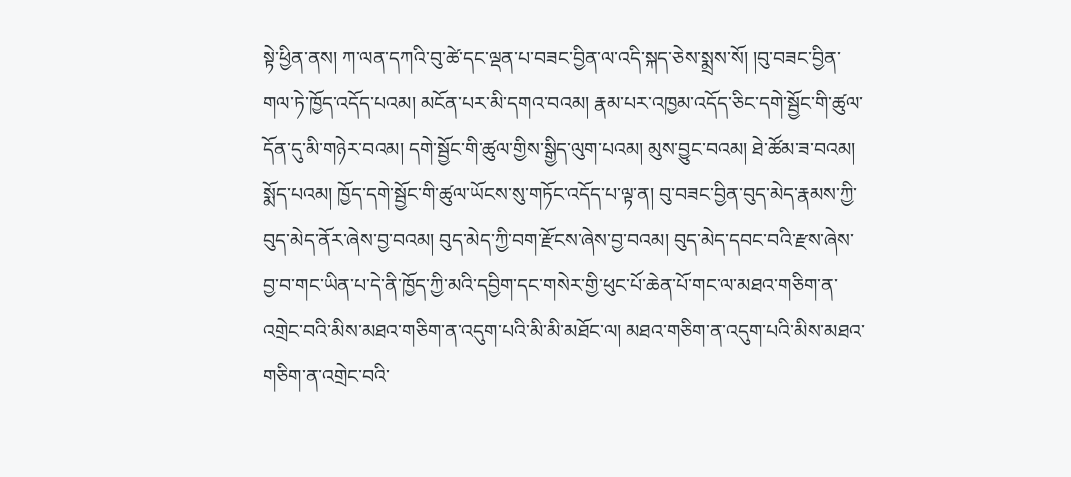སྟེ་ཕྱིན་ནས། ཀ་ལན་དཀའི་བུ་ཚེ་དང་ལྡན་པ་བཟང་བྱིན་ལ་འདི་སྐད་ཅེས་སྨྲས་སོ། །བུ་བཟང་བྱིན་གལ་ཏེ་ཁྱོད་འདོད་པའམ། མངོན་པར་མི་དགའ་བའམ། རྣམ་པར་འཁྱམ་འདོད་ཅིང་དགེ་སྦྱོང་གི་ཚུལ་དོན་དུ་མི་གཉེར་བའམ། དགེ་སྦྱོང་གི་ཚུལ་གྱིས་སྒྱིད་ལུག་པའམ། མུས་བྱུང་བའམ། ཐེ་ཚོམ་ཟ་བའམ། སྨོད་པའམ། ཁྱོད་དགེ་སྦྱོང་གི་ཚུལ་ཡོངས་སུ་གཏོང་འདོད་པ་ལྟ་ན། བུ་བཟང་བྱིན་བུད་མེད་རྣམས་ཀྱི་བུད་མེད་ནོར་ཞེས་བྱ་བའམ། བུད་མེད་ཀྱི་བག་རྫོངས་ཞེས་བྱ་བའམ། བུད་མེད་དབང་བའི་རྫས་ཞེས་བྱ་བ་གང་ཡིན་པ་དེ་ནི་ཁྱོད་ཀྱི་མའི་དབྱིག་དང་གསེར་གྱི་ཕུང་པོ་ཆེན་པོ་གང་ལ་མཐའ་གཅིག་ན་འགྲེང་བའི་མིས་མཐའ་གཅིག་ན་འདུག་པའི་མི་མི་མཐོང་ལ། མཐའ་གཅིག་ན་འདུག་པའི་མིས་མཐའ་གཅིག་ན་འགྲེང་བའི་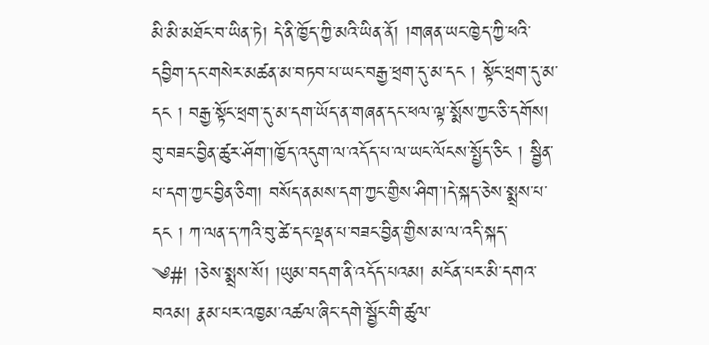མི་མི་མཐོང་བ་ཡིན་ཏེ། དེ་ནི་ཁྱོད་ཀྱི་མའི་ཡིན་ནོ། །གཞན་ཡང་ཁྱེད་ཀྱི་ཕའི་དབྱིག་དང་གསེར་མཚན་མ་བཏབ་པ་ཡང་བརྒྱ་ཕྲག་དུ་མ་དང ། སྟོང་ཕྲག་དུ་མ་དང ། བརྒྱ་སྟོང་ཕྲག་དུ་མ་དག་ཡོད་ན་གཞན་དང་ཕལ་ལྟ་སྨོས་ཀྱང་ཅི་དགོས། བུ་བཟང་བྱིན་ཚུར་ཤོག་།ཁྱོད་འདུག་ལ་འདོད་པ་ལ་ཡང་ལོངས་སྤྱོད་ཅིང ། སྦྱིན་པ་དག་ཀྱང་བྱིན་ཅིག། བསོད་ནམས་དག་ཀྱང་གྱིས་ཤིག་།དེ་སྐད་ཅེས་སྨྲས་པ་དང ། ཀ་ལན་ད་ཀའི་བུ་ཚེ་དང་ལྡན་པ་བཟང་བྱིན་གྱིས་མ་ལ་འདི་སྐད་
༄#། །ཅེས་སྨྲས་སོ། །ཡུམ་བདག་ནི་འདོད་པའམ། མངོན་པར་མི་དགའ་བའམ། རྣམ་པར་འཁྱམ་འཚལ་ཞིང་དགེ་སྦྱོང་གི་ཚུལ་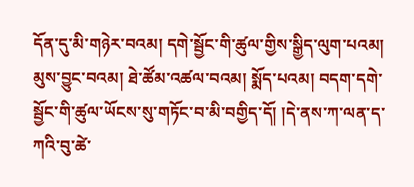དོན་དུ་མི་གཉེར་བའམ། དགེ་སྦྱོང་གི་ཚུལ་གྱིས་སྒྱིད་ལུག་པའམ། མུས་བྱུང་བའམ། ཐེ་ཚོམ་འཚལ་བའམ། སྨོད་པའམ། བདག་དགེ་སྦྱོང་གི་ཚུལ་ཡོངས་སུ་གཏོང་བ་མི་བགྱིད་དོ། །དེ་ནས་ཀ་ལན་ད་ཀའི་བུ་ཚེ་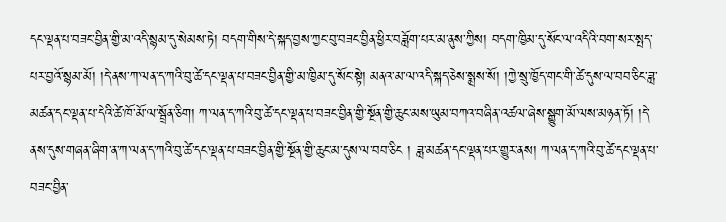དང་ལྡན་པ་བཟང་བྱིན་གྱི་མ་འདི་སྙམ་དུ་སེམས་ཏེ། བདག་གིས་དེ་སྐད་བྱས་ཀྱང་བུ་བཟང་བྱིན་ཕྱིར་བཟློག་པར་མ་ནུས་ཀྱིས། བདག་ཁྱིམ་དུ་སོང་ལ་འདིའི་བག་སར་སྤད་པར་བྱའོ་སྙམ་མོ། །དེ་ནས་ཀ་ལན་ད་ཀའི་བུ་ཚེ་དང་ལྡན་པ་བཟང་བྱིན་གྱི་མ་ཁྱིམ་དུ་སོང་སྟེ། མནའ་མ་ལ་འདི་སྐད་ཅེས་སྨྲས་སོ། །ཀྱེ་སྲུ་ཁྱོད་གང་གི་ཚེ་དུས་ལ་བབ་ཅིང་ཟླ་མཚན་དང་ལྡན་པ་དེའི་ཚེ་ཁོ་མོ་ལ་སྦྲོན་ཅིག། ཀ་ལན་ད་ཀའི་བུ་ཚེ་དང་ལྡན་པ་བཟང་བྱིན་གྱི་སྔོན་གྱི་ཆུང་མས་ཡུམ་བཀའ་བཞིན་འཚལ་ཞེས་སྒྱུག་མོ་ལས་མཉན་ཏོ། །དེ་ནས་དུས་གཞན་ཞིག་ན་ཀ་ལན་ད་ཀའི་བུ་ཚེ་དང་ལྡན་པ་བཟང་བྱིན་གྱི་སྔོན་གྱི་ཆུང་མ་དུས་ལ་བབ་ཅིང ། ཟླ་མཚན་དང་ལྡན་པར་གྱུར་ནས། ཀ་ལན་ད་ཀའི་བུ་ཚེ་དང་ལྡན་པ་བཟང་བྱིན་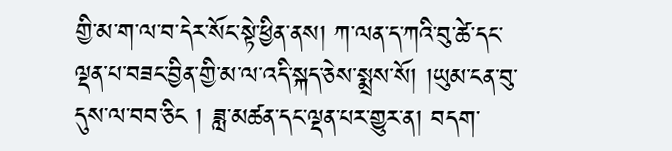གྱི་མ་ག་ལ་བ་དེར་སོང་སྟེ་ཕྱིན་ནས། ཀ་ལན་ད་ཀའི་བུ་ཚེ་དང་ལྡན་པ་བཟང་བྱིན་གྱི་མ་ལ་འདི་སྐད་ཅེས་སྨྲས་སོ། །ཡུམ་ངན་བུ་དུས་ལ་བབ་ཅིང ། ཟླ་མཚན་དང་ལྡན་པར་གྱུར་ན། བདག་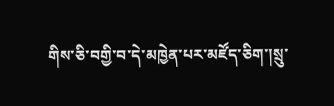གིས་ཅི་བགྱི་བ་དེ་མཁྱེན་པར་མཛོད་ཅིག་།སྲུ་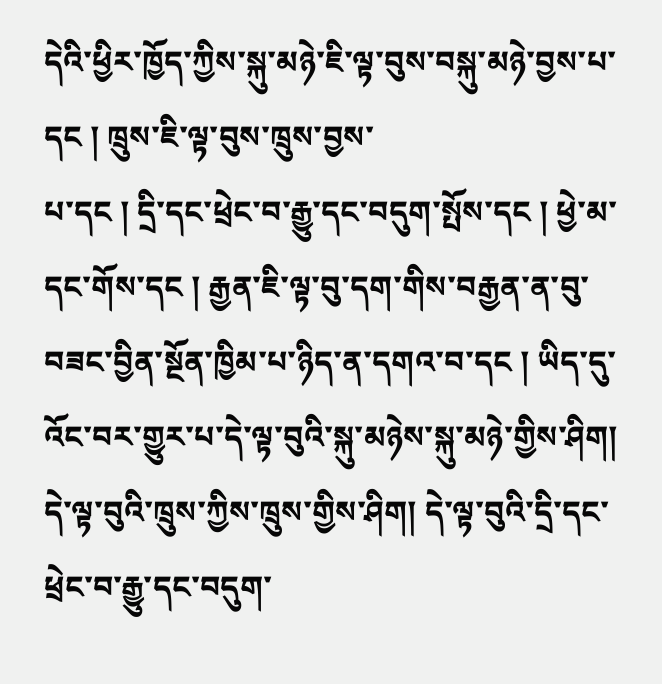དེའི་ཕྱིར་ཁྱོད་ཀྱིས་སྐུ་མཉེ་ཇི་ལྟ་བུས་བསྐུ་མཉེ་བྱས་པ་དང ། ཁྲུས་ཇི་ལྟ་བུས་ཁྲུས་བྱས་
པ་དང ། དྲི་དང་ཕྲེང་བ་རྒྱུ་དང་བདུག་སྤོས་དང ། ཕྱེ་མ་དང་གོས་དང ། རྒྱན་ཇི་ལྟ་བུ་དག་གིས་བརྒྱན་ན་བུ་བཟང་བྱིན་སྔོན་ཁྱིམ་པ་ཉིད་ན་དགའ་བ་དང ། ཡིད་དུ་འོང་བར་གྱུར་པ་དེ་ལྟ་བུའི་སྐུ་མཉེས་སྐུ་མཉེ་གྱིས་ཤིག། དེ་ལྟ་བུའི་ཁྲུས་ཀྱིས་ཁྲུས་གྱིས་ཤིག། དེ་ལྟ་བུའི་དྲི་དང་ཕྲེང་བ་རྒྱུ་དང་བདུག་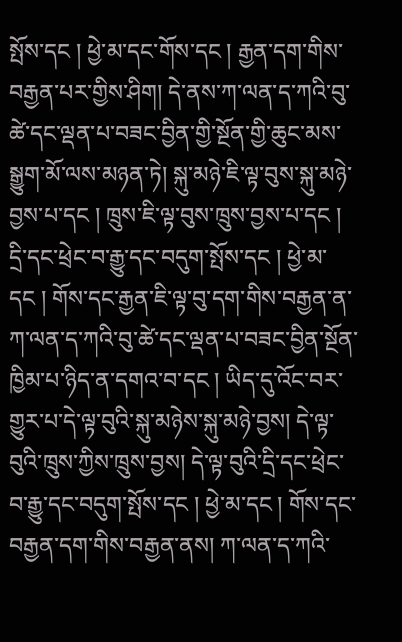སྤོས་དང ། ཕྱེ་མ་དང་གོས་དང ། རྒྱན་དག་གིས་བརྒྱན་པར་གྱིས་ཤིག། དེ་ནས་ཀ་ལན་ད་ཀའི་བུ་ཚེ་དང་ལྡན་པ་བཟང་བྱིན་གྱི་སྔོན་གྱི་ཆུང་མས་སྒྱུག་མོ་ལས་མཉན་ཏེ། སྐུ་མཉེ་ཇི་ལྟ་བུས་སྐུ་མཉེ་བྱས་པ་དང ། ཁྲུས་ཇི་ལྟ་བུས་ཁྲུས་བྱས་པ་དང ། དྲི་དང་ཕྲེང་བ་རྒྱུ་དང་བདུག་སྤོས་དང ། ཕྱེ་མ་དང ། གོས་དང་རྒྱན་ཇི་ལྟ་བུ་དག་གིས་བརྒྱན་ན་ཀ་ལན་ད་ཀའི་བུ་ཚེ་དང་ལྡན་པ་བཟང་བྱིན་སྔོན་ཁྱིམ་པ་ཉིད་ན་དགའ་བ་དང ། ཡིད་དུ་འོང་བར་གྱུར་པ་དེ་ལྟ་བུའི་སྐུ་མཉེས་སྐུ་མཉེ་བྱས། དེ་ལྟ་བུའི་ཁྲུས་ཀྱིས་ཁྲུས་བྱས། དེ་ལྟ་བུའི་དྲི་དང་ཕྲེང་བ་རྒྱུ་དང་བདུག་སྤོས་དང ། ཕྱེ་མ་དང ། གོས་དང་བརྒྱན་དག་གིས་བརྒྱན་ནས། ཀ་ལན་ད་ཀའི་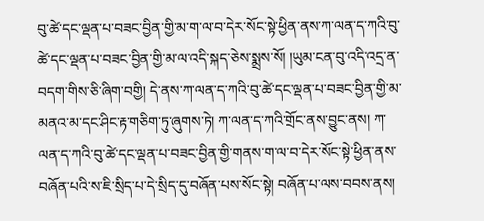བུ་ཚེ་དང་ལྡན་པ་བཟང་བྱིན་གྱི་མ་ག་ལ་བ་དེར་སོང་སྟེ་ཕྱིན་ནས་ཀ་ལན་ད་ཀའི་བུ་ཚེ་དང་ལྡན་པ་བཟང་བྱིན་གྱི་མ་ལ་འདི་སྐད་ཅེས་སྨྲས་སོ། །ཡུམ་ངན་བུ་འདི་འདྲ་ན་བདག་གིས་ཅི་ཞིག་བགྱི། དེ་ནས་ཀ་ལན་ད་ཀའི་བུ་ཚེ་དང་ལྡན་པ་བཟང་བྱིན་གྱི་མ་མནའ་མ་དང་ཤིང་རྟ་གཅིག་ཏུ་ཞུགས་ཏེ། ཀ་ལན་ད་ཀའི་གྲོང་ནས་བྱུང་ནས། ཀ་ལན་ད་ཀའི་བུ་ཚེ་དང་ལྡན་པ་བཟང་བྱིན་གྱི་གནས་ག་ལ་བ་དེར་སོང་སྟེ་ཕྱིན་ནས་བཞོན་པའི་ས་ཇི་སྲིད་པ་དེ་སྲིད་དུ་བཞོན་པས་སོང་སྟེ། བཞོན་པ་ལས་བབས་ནས།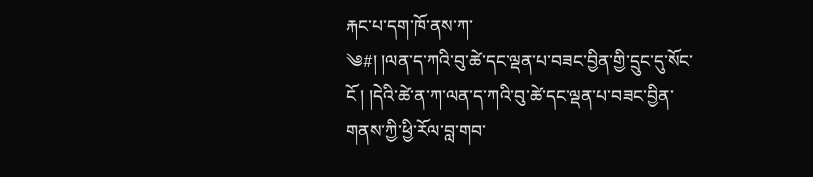རྐང་པ་དག་ཁོ་ནས་ཀ་
༄#། །ལན་ད་ཀའི་བུ་ཚེ་དང་ལྡན་པ་བཟང་བྱིན་གྱི་དྲུང་དུ་སོང་ངོ ། །དེའི་ཚེ་ན་ཀ་ལན་ད་ཀའི་བུ་ཚེ་དང་ལྡན་པ་བཟང་བྱིན་གནས་ཀྱི་ཕྱི་རོལ་བླ་གབ་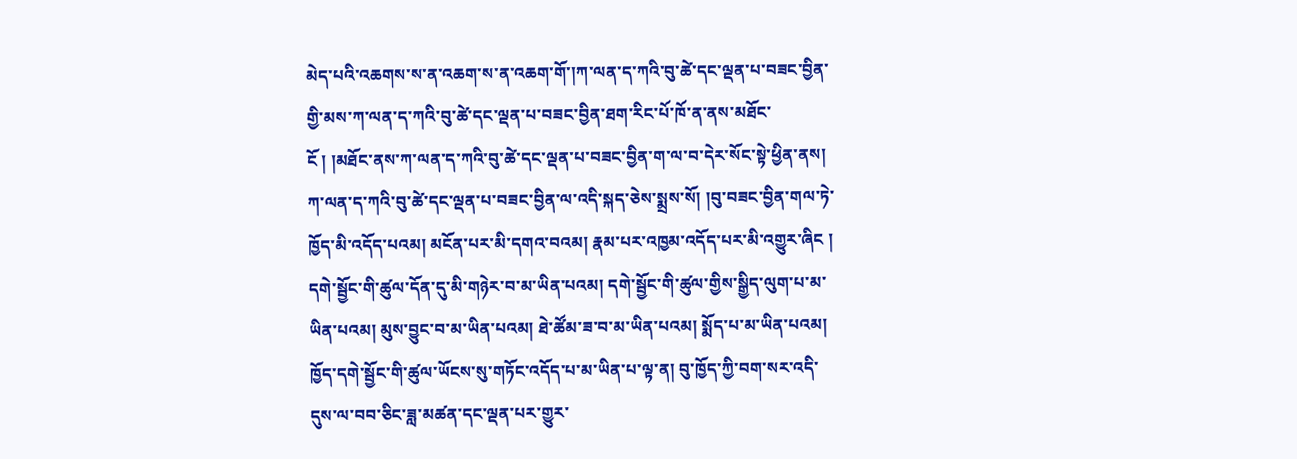མེད་པའི་འཆགས་ས་ན་འཆག་ས་ན་འཆག་གོ་།ཀ་ལན་ད་ཀའི་བུ་ཚེ་དང་ལྡན་པ་བཟང་བྱིན་གྱི་མས་ཀ་ལན་ད་ཀའི་བུ་ཚེ་དང་ལྡན་པ་བཟང་བྱིན་ཐག་རིང་པོ་ཁོ་ན་ནས་མཐོང་ངོ ། །མཐོང་ནས་ཀ་ལན་ད་ཀའི་བུ་ཚེ་དང་ལྡན་པ་བཟང་བྱིན་ག་ལ་བ་དེར་སོང་སྟེ་ཕྱིན་ནས། ཀ་ལན་ད་ཀའི་བུ་ཚེ་དང་ལྡན་པ་བཟང་བྱིན་ལ་འདི་སྐད་ཅེས་སྨྲས་སོ། །བུ་བཟང་བྱིན་གལ་ཏེ་ཁྱོད་མི་འདོད་པའམ། མངོན་པར་མི་དགའ་བའམ། རྣམ་པར་འཁྱམ་འདོད་པར་མི་འགྱུར་ཞིང ། དགེ་སྦྱོང་གི་ཚུལ་དོན་དུ་མི་གཉེར་བ་མ་ཡིན་པའམ། དགེ་སྦྱོང་གི་ཚུལ་གྱིས་སྒྱིད་ལུག་པ་མ་ཡིན་པའམ། མུས་བྱུང་བ་མ་ཡིན་པའམ། ཐེ་ཚོམ་ཟ་བ་མ་ཡིན་པའམ། སྨོད་པ་མ་ཡིན་པའམ། ཁྱོད་དགེ་སྦྱོང་གི་ཚུལ་ཡོངས་སུ་གཏོང་འདོད་པ་མ་ཡིན་པ་ལྟ་ན། བུ་ཁྱོད་ཀྱི་བག་སར་འདི་དུས་ལ་བབ་ཅིང་ཟླ་མཚན་དང་ལྡན་པར་གྱུར་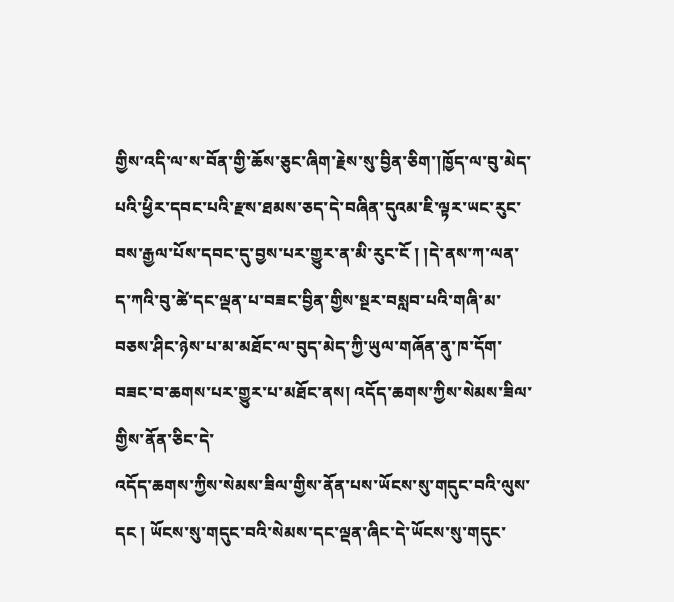གྱིས་འདི་ལ་ས་བོན་གྱི་ཆོས་ཅུང་ཞིག་རྗེས་སུ་བྱིན་ཅིག་།ཁྱོད་ལ་བུ་མེད་པའི་ཕྱིར་དབང་པའི་རྫས་ཐམས་ཅད་དེ་བཞིན་དུའམ་ཇི་ལྟར་ཡང་རུང་བས་རྒྱལ་པོས་དབང་དུ་བྱས་པར་གྱུར་ན་མི་རུང་ངོ ། །དེ་ནས་ཀ་ལན་ད་ཀའི་བུ་ཚེ་དང་ལྡན་པ་བཟང་བྱིན་གྱིས་སྔར་བསླབ་པའི་གཞི་མ་བཅས་ཤིང་ཉེས་པ་མ་མཐོང་ལ་བུད་མེད་ཀྱི་ཡུལ་གཞོན་ནུ་ཁ་དོག་བཟང་བ་ཆགས་པར་གྱུར་པ་མཐོང་ནས། འདོད་ཆགས་ཀྱིས་སེམས་ཟིལ་གྱིས་ནོན་ཅིང་དེ་
འདོད་ཆགས་ཀྱིས་སེམས་ཟིལ་གྱིས་ནོན་པས་ཡོངས་སུ་གདུང་བའི་ལུས་དང ། ཡོངས་སུ་གདུང་བའི་སེམས་དང་ལྡན་ཞིང་དེ་ཡོངས་སུ་གདུང་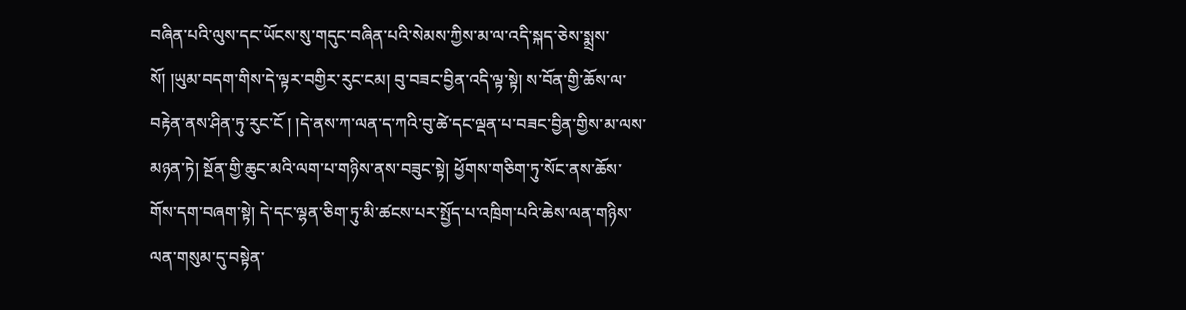བཞིན་པའི་ལུས་དང་ཡོངས་སུ་གདུང་བཞིན་པའི་སེམས་ཀྱིས་མ་ལ་འདི་སྐད་ཅེས་སྨྲས་སོ། །ཡུམ་བདག་གིས་དེ་ལྟར་བགྱིར་རུང་ངམ། བུ་བཟང་བྱིན་འདི་ལྟ་སྟེ། ས་བོན་གྱི་ཆོས་ལ་བརྟེན་ནས་ཤིན་ཏུ་རུང་ངོ ། །དེ་ནས་ཀ་ལན་ད་ཀའི་བུ་ཚེ་དང་ལྡན་པ་བཟང་བྱིན་གྱིས་མ་ལས་མཉན་ཏེ། སྔོན་གྱི་ཆུང་མའི་ལག་པ་གཉིས་ནས་བཟུང་སྟེ། ཕྱོགས་གཅིག་ཏུ་སོང་ནས་ཆོས་གོས་དག་བཞག་སྟེ། དེ་དང་ལྷན་ཅིག་ཏུ་མི་ཚངས་པར་སྤྱོད་པ་འཁྲིག་པའི་ཆེས་ལན་གཉིས་ལན་གསུམ་དུ་བསྟེན་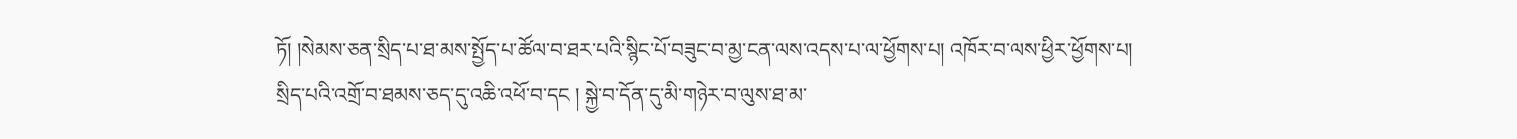ཏོ། །སེམས་ཅན་སྲིད་པ་ཐ་མས་སྤྱོད་པ་ཚོལ་བ་ཐར་པའི་སྙིང་པོ་བཟུང་བ་མྱ་ངན་ལས་འདས་པ་ལ་ཕྱོགས་པ། འཁོར་བ་ལས་ཕྱིར་ཕྱོགས་པ། སྲིད་པའི་འགྲོ་བ་ཐམས་ཅད་དུ་འཆི་འཕོ་བ་དང ། སྐྱེ་བ་དོན་དུ་མི་གཉེར་བ་ལུས་ཐ་མ་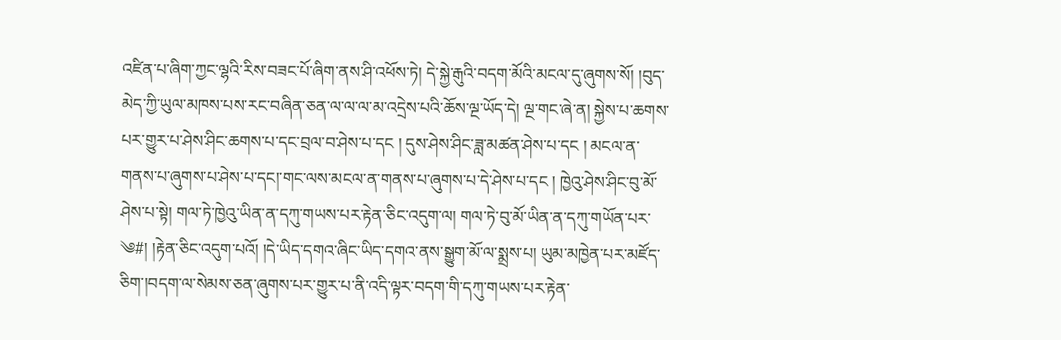འཛིན་པ་ཞིག་ཀྱང་ལྷའི་རིས་བཟང་པོ་ཞིག་ནས་ཤི་འཕོས་ཏེ། དེ་སྐྱེ་རྒུའི་བདག་མོའི་མངལ་དུ་ཞུགས་སོ། །བུད་མེད་ཀྱི་ཡུལ་མཁས་པས་རང་བཞིན་ཅན་ལ་ལ་ལ་མ་འདྲེས་པའི་ཆོས་ལྔ་ཡོད་དེ། ལྔ་གང་ཞེ་ན། སྐྱེས་པ་ཆགས་པར་གྱུར་པ་ཤེས་ཤིང་ཆགས་པ་དང་བྲལ་བ་ཤེས་པ་དང ། དུས་ཤེས་ཤིང་ཟླ་མཚན་ཤེས་པ་དང ། མངལ་ན་གནས་པ་ཞུགས་པ་ཤེས་པ་དང།་གང་ལས་མངལ་ན་གནས་པ་ཞུགས་པ་དེ་ཤེས་པ་དང ། ཁྱེའུ་ཤེས་ཤིང་བུ་མོ་ཤེས་པ་སྟེ། གལ་ཏེ་ཁྱེའུ་ཡིན་ན་དཀུ་གཡས་པར་རྟེན་ཅིང་འདུག་ལ། གལ་ཏེ་བུ་མོ་ཡིན་ན་དཀུ་གཡོན་པར་
༄#། །རྟེན་ཅིང་འདུག་པའོ། །དེ་ཡིད་དགའ་ཞིང་ཡིད་དགའ་ནས་སྒྱུག་མོ་ལ་སྨྲས་པ། ཡུམ་མཁྱེན་པར་མཛོད་ཅིག་།བདག་ལ་སེམས་ཅན་ཞུགས་པར་གྱུར་པ་ནི་འདི་ལྟར་བདག་གི་དཀུ་གཡས་པར་རྟེན་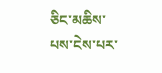ཅིང་མཆིས་པས་ངེས་པར་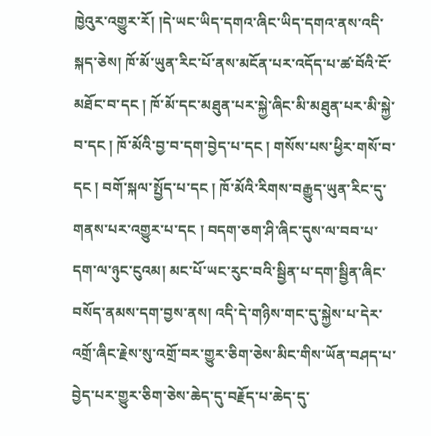ཁྱེའུར་འགྱུར་རོ། །དེ་ཡང་ཡིད་དགའ་ཞིང་ཡིད་དགའ་ནས་འདི་སྐད་ཅེས། ཁོ་མོ་ཡུན་རིང་པོ་ནས་མངོན་པར་འདོད་པ་ཚ་བོའི་ངོ་མཐོང་བ་དང ། ཁོ་མོ་དང་མཐུན་པར་སྐྱེ་ཞིང་མི་མཐུན་པར་མི་སྐྱེ་བ་དང ། ཁོ་མོའི་བྱ་བ་དག་བྱེད་པ་དང ། གསོས་པས་ཕྱིར་གསོ་བ་དང ། བགོ་སྐལ་སྤྱོད་པ་དང ། ཁོ་མོའི་རིགས་བརྒྱུད་ཡུན་རིང་དུ་གནས་པར་འགྱུར་པ་དང ། བདག་ཅག་ཤི་ཞིང་དུས་ལ་བབ་པ་དག་ལ་ཉུང་ངུའམ། མང་པོ་ཡང་རུང་བའི་སྦྱིན་པ་དག་སྦྱིན་ཞིང་བསོད་ནམས་དག་བྱས་ནས། འདི་དེ་གཉིས་གང་དུ་སྐྱེས་པ་དེར་འགྲོ་ཞིང་རྗེས་སུ་འགྲོ་བར་གྱུར་ཅིག་ཅེས་མིང་གིས་ཡོན་བཤད་པ་བྱེད་པར་གྱུར་ཅིག་ཅེས་ཆེད་དུ་བརྗོད་པ་ཆེད་དུ་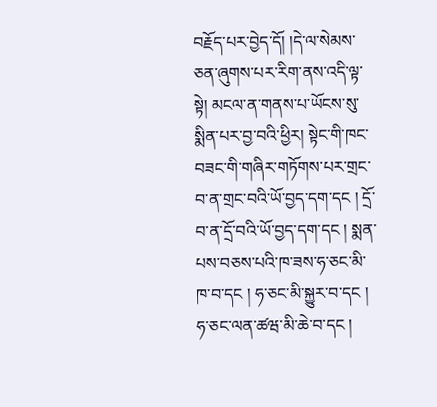བརྗོད་པར་བྱེད་དོ། །དེ་ལ་སེམས་ཅན་ཞུགས་པར་རིག་ནས་འདི་ལྟ་སྟེ། མངལ་ན་གནས་པ་ཡོངས་སུ་སྨིན་པར་བྱ་བའི་ཕྱིར། སྟེང་གི་ཁང་བཟང་གི་གཞིར་གཏོགས་པར་གྲང་བ་ན་གྲང་བའི་ཡོ་བྱད་དག་དང ། དྲོ་བ་ན་དྲོ་བའི་ཡོ་བྱད་དག་དང ། སྨན་པས་བཅས་པའི་ཁ་ཟས་ཧ་ཅང་མི་ཁ་བ་དང ། ཧ་ཅང་མི་སྐྱུར་བ་དང ། ཧ་ཅང་ལན་ཚཝ་མི་ཆེ་བ་དང །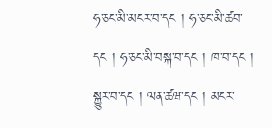ཧ་ཅང་མི་མངར་བ་དང ། ཧ་ཅང་མི་ཚབ་དང ། ཧ་ཅང་མི་བསྐ་བ་དང ། ཁ་བ་དང ། སྐྱུར་བ་དང ། ལན་ཚཝ་དང ། མངར་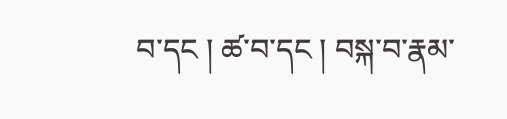བ་དང ། ཚ་བ་དང ། བསྐ་བ་རྣམ་